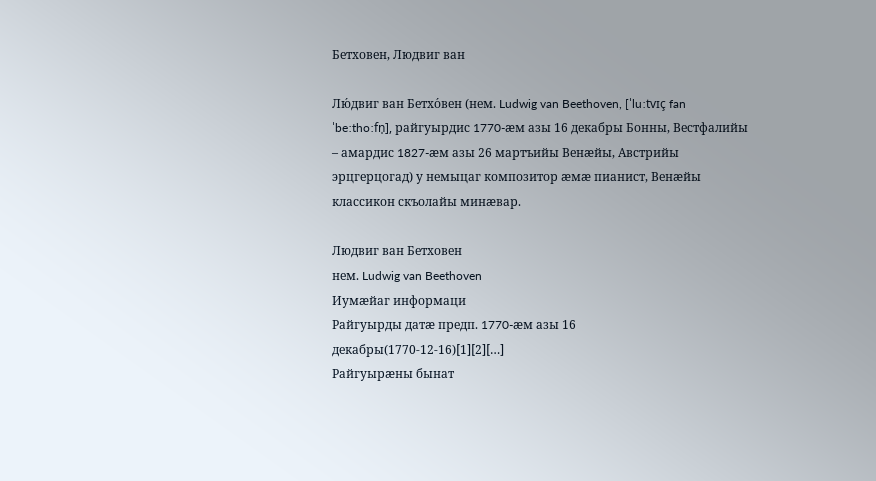Бетховен, Людвиг ван

Лю́двиг ван Бетхо́вен (нем. Ludwig van Beethoven, [ˈluːtvɪç fan ˈbeːthoːfn̩], райгуырдис 1770-æм азы 16 декабры Бонны, Вестфалийы – амардис 1827-æм азы 26 мартъийы Венæйы, Австрийы эрцгерцогад) у немыцаг композитор æмæ пианист, Венæйы классикон скъолайы минæвар.

Людвиг ван Бетховен
нем. Ludwig van Beethoven
Иумæйаг информаци
Райгуырды датæ предп. 1770-æм азы 16 декабры(1770-12-16)[1][2][…]
Райгуырæны бынат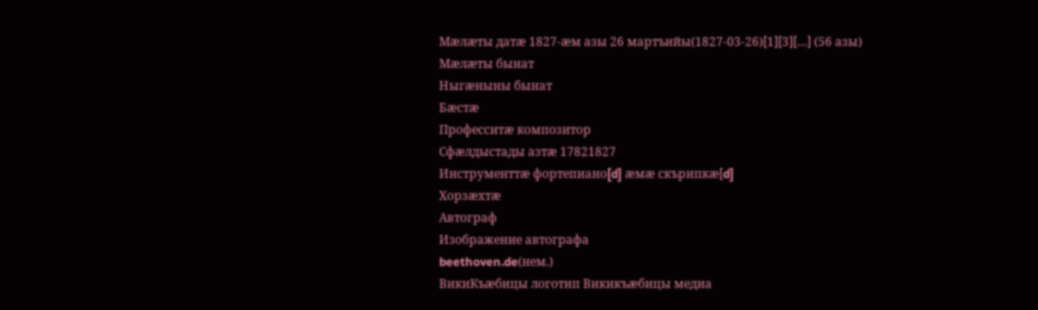Мæлæты датæ 1827-æм азы 26 мартъийы(1827-03-26)[1][3][…] (56 азы)
Мæлæты бынат
Ныгæныны бынат
Бæстæ
Професситæ композитор
Сфæлдыстады азтæ 17821827
Инструменттæ фортепиано[d] æмæ скърипкæ[d]
Хорзæхтæ
Автограф
Изображение автографа
beethoven.de(нем.)
ВикиКъæбицы логотип Викикъæбицы медиа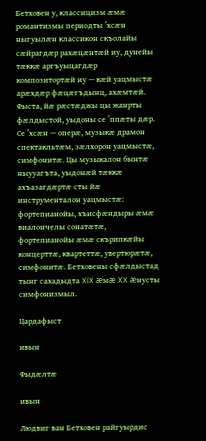Бетховен у, классицизм æмæ романтизмы периодты ’хсæн ныгуылæн классикон скъолайы сæйрагдæр рахæцæнтæй иу, дунейы тæккæ аргъуыцагдæр композитортæй иу — кæй уацмыстæ арæхдæр фæцæгъдынц, ахæмтæй. Фыста, йæ рæстæджы цы жанрты фæлдыстой, уыдоны се ’ппæты дæр. Се ’хсæн — оперæ, музыкæ драмон спектакльтæм, зæлхорон уацмыстæ, симфонитæ. Цы музыкалон бынтæ ныууагъта, уыдонæй тæккæ ахъазагдæртæ сты йæ инструменталон уацмыстæ: фортепианойы, хъисфæндыры æмæ виалончелы сонатæтæ, фортепианойы æмæ скърипкæйы концерттæ, квартеттæ, увертюрæтæ, симфонитæ. Бетховены сфæлдыстад тынг сахадыдта XIX æмæ XX æнусты симфонизмыл.

Цардафыст

ивын

Фыдæлтæ

ивын

Людвиг ван Бетховен райгуырдис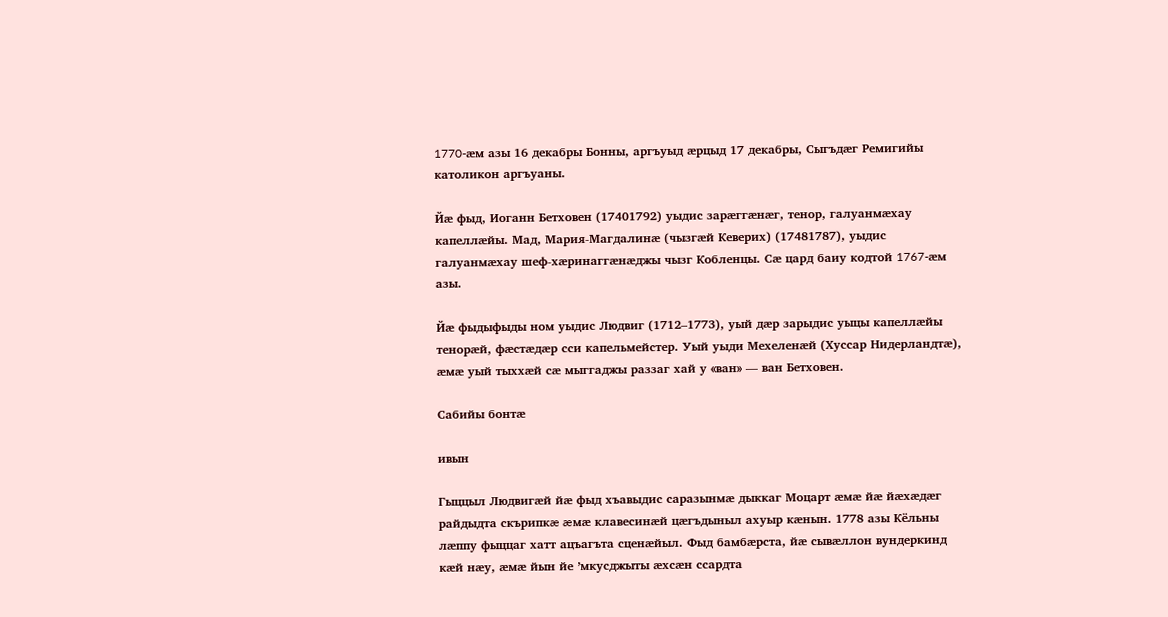1770-æм азы 16 декабры Бонны, аргъуыд æрцыд 17 декабры, Сыгъдæг Ремигийы католикон аргъуаны.

Йæ фыд, Иоганн Бетховен (17401792) уыдис зарæггæнæг, тенор, галуанмæхау капеллæйы. Мад, Мария-Магдалинæ (чызгæй Кеверих) (17481787), уыдис галуанмæхау шеф-хæринаггæнæджы чызг Кобленцы. Сæ цард баиу кодтой 1767-æм азы.

Йæ фыдыфыды ном уыдис Людвиг (1712–1773), уый дæр зарыдис уыцы капеллæйы тенорæй, фæстæдæр сси капельмейстер. Уый уыди Мехеленæй (Хуссар Нидерландтæ), æмæ уый тыххæй сæ мыггаджы раззаг хай у «ван» — ван Бетховен.

Сабийы бонтæ

ивын

Гыццыл Людвигæй йæ фыд хъавыдис саразынмæ дыккаг Моцарт æмæ йæ йæхæдæг райдыдта скърипкæ æмæ клавесинæй цæгъдыныл ахуыр кæнын. 1778 азы Кёльны лæппу фыццаг хатт ацъагъта сценæйыл. Фыд бамбæрста, йæ сывæллон вундеркинд кæй нæу, æмæ йын йе ’мкусджыты æхсæн ссардта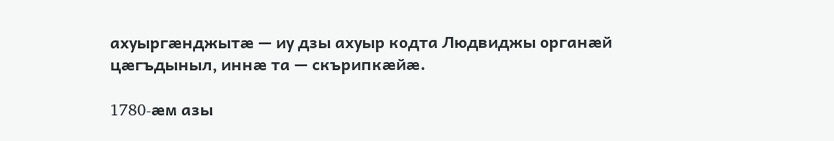ахуыргæнджытæ — иу дзы ахуыр кодта Людвиджы органæй цæгъдыныл, иннæ та — скърипкæйæ.

1780-æм азы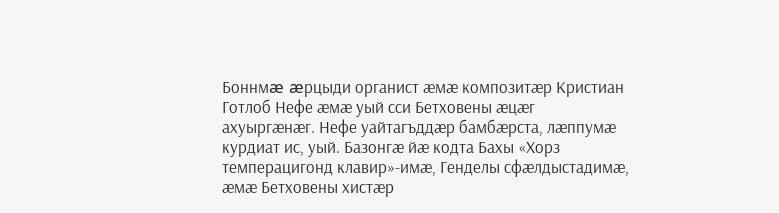Боннмæ æрцыди органист æмæ композитæр Кристиан Готлоб Нефе æмæ уый сси Бетховены æцæг ахуыргæнæг. Нефе уайтагъддæр бамбæрста, лæппумæ курдиат ис, уый. Базонгæ йæ кодта Бахы «Хорз темперацигонд клавир»-имæ, Генделы сфæлдыстадимæ, æмæ Бетховены хистæр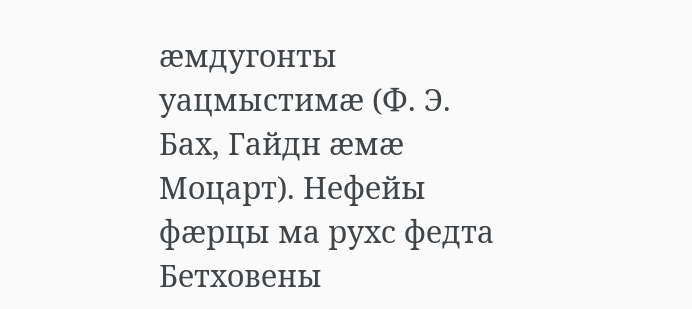æмдугонты уацмыстимæ (Ф. Э. Бах, Гайдн æмæ Моцарт). Нефейы фæрцы ма рухс федта Бетховены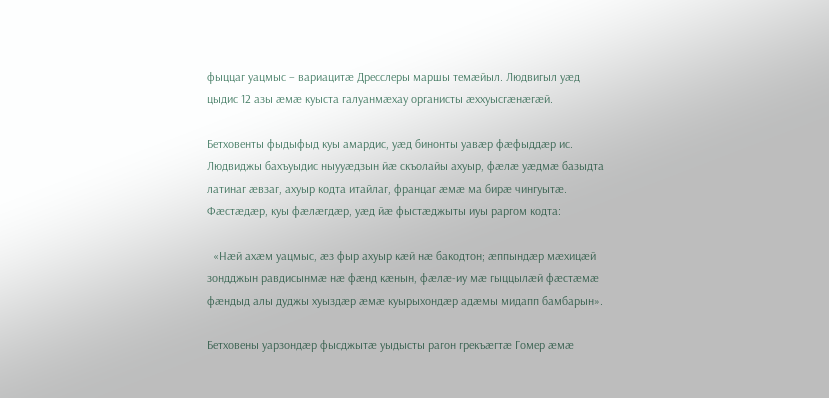фыццаг уацмыс – вариацитæ Дресслеры маршы темæйыл. Людвигыл уæд цыдис 12 азы æмæ куыста галуанмæхау органисты æххуысгæнæгæй.

Бетховенты фыдыфыд куы амардис, уæд бинонты уавæр фæфыддæр ис. Людвиджы бахъуыдис ныууæдзын йæ скъолайы ахуыр, фæлæ уæдмæ базыдта латинаг æвзаг, ахуыр кодта итайлаг, францаг æмæ ма бирæ чингуытæ. Фæстæдæр, куы фæлæгдæр, уæд йæ фыстæджыты иуы раргом кодта:

  «Нæй ахæм уацмыс, æз фыр ахуыр кæй нæ бакодтон; æппындæр мæхицæй зондджын равдисынмæ нæ фæнд кæнын, фæлæ-иу мæ гыццылæй фæстæмæ фæндыд алы дуджы хуыздæр æмæ куырыхондæр адæмы мидапп бамбарын».

Бетховены уарзондæр фысджытæ уыдысты рагон грекъæгтæ Гомер æмæ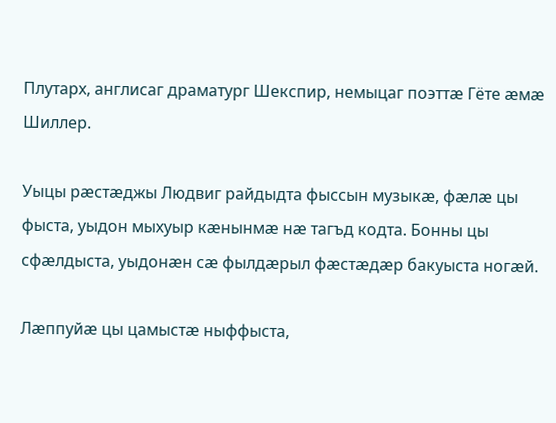Плутарх, англисаг драматург Шекспир, немыцаг поэттæ Гёте æмæ Шиллер.

Уыцы рæстæджы Людвиг райдыдта фыссын музыкæ, фæлæ цы фыста, уыдон мыхуыр кæнынмæ нæ тагъд кодта. Бонны цы сфæлдыста, уыдонæн сæ фылдæрыл фæстæдæр бакуыста ногæй.

Лæппуйæ цы цамыстæ ныффыста,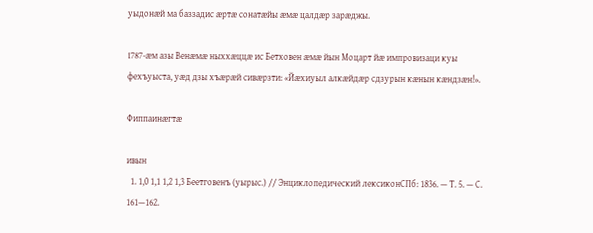уыдонæй ма баззадис æртæ сонатæйы æмæ цалдæр зарæджы.

1787-æм азы Венæмæ ныххæццæ ис Бетховен æмæ йын Моцарт йæ импровизаци куы фехъуыста, уæд дзы хъæрæй сивæрзти: «Йæхиуыл алкæйдæр сдзурын кæнын кæндзæн!».

Фиппаинæгтæ

ивын
  1. 1,0 1,1 1,2 1,3 Беетговенъ (уырыс.) // Энциклопедический лексиконСПб: 1836. — Т. 5. — С. 161—162.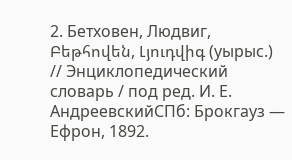2. Бетховен, Людвиг, Բեթհովեն, Լյուդվիգ (уырыс.) // Энциклопедический словарь / под ред. И. Е. АндреевскийСПб: Брокгауз — Ефрон, 1892.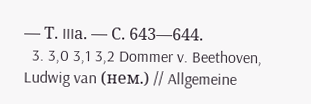— Т. IIIа. — С. 643—644.
  3. 3,0 3,1 3,2 Dommer v. Beethoven, Ludwig van (нем.) // Allgemeine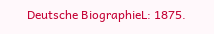Deutsche BiographieL: 1875.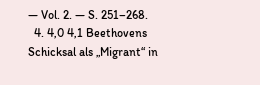— Vol. 2. — S. 251–268.
  4. 4,0 4,1 Beethovens Schicksal als „Migrant“ in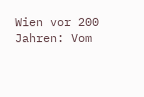Wien vor 200 Jahren: Vom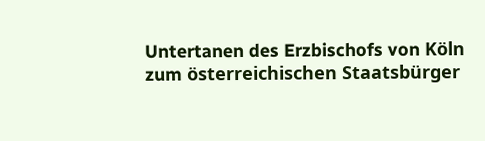Untertanen des Erzbischofs von Köln zum österreichischen Staatsbürger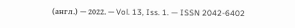(англ.) — 2022. — Vol. 13, Iss. 1. — ISSN 2042-6402